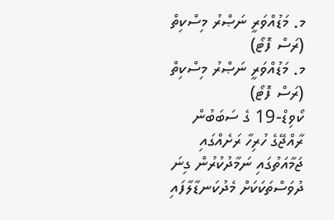މ. މަޑުއްވަރީ ނަޞްރު މިސްކިތް (ރަސް ފޮޓޯ)
މ. މަޑުއްވަރީ ނަޞްރު މިސްކިތް (ރަސް ފޮޓޯ)
ކޯވިޑް-19 ގެ ސަބަބުން ރާއްޖޭގެ ހުރިހާ ރަށެއްގައި ޖަމާއަތުގައި ނަމާދުކުރުން ގިނަ ދުވަސްތަކަކަށް މެދުކަނޑާލާފައި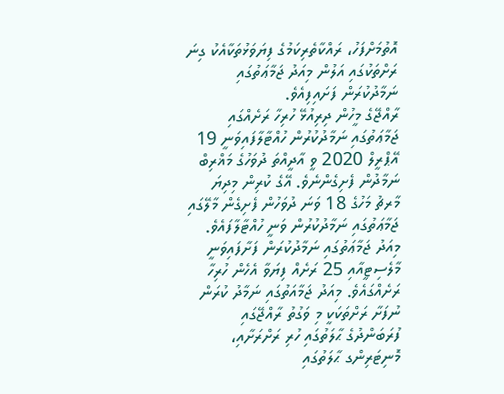އޮތުމަށްފަހު، ރައްކާތެރިކަމުގެ ފިޔަވަޅުތަކާއެކު ގިނަ ރަށްތަކުގައި އަލުން މިއަދު ޖަމާޢަތުގައި ނަމާދުކުރަން ފަށައިފިއެވެ.
ރާއްޖޭގެ މީހުން ދިރިއުޅޭ ހުރިހާ ރަށެއްގައި ޖަމާޢަތުގައި ނަމާދުކުރުން ހުއްޓާލާފައިވަނީ 19 އޭޕްރީލް 2020 ވީ އާދީއްތަ ދުވަހުގެ މަޣްރިބް ނަމާދުން ފެށިގެންނެވެ. އޭގެ ކުރިން މިދިޔަ މާރޗު މަހުގެ 18 ވަނަ ދުވަހުން ފެށިގެން މާލޭގައި ޖަމާޢަތުގައި ނަމާދުކުރުން ވަނީ ހުއްޓާލާފައެވެ.
މިއަދު ޖަމާޢަތުގައި ނަމާދުކުރަން ފަށާފައިވަނީ މާލެސިޓީއާއި 25 ރަށެއް ފިޔަވާ އެހެން ހުރިހާ ރަށެއްގައެވެ. މިއަދު ޖަމާއަތުގައި ނަމާދު ކުރަން ނުފަށާ ރަށްތަކަކީ މި ވަގުތު ރާއްޖޭގައި ފުރަބަންދުގެ ޙާލަތުގައި ހުރި ރަށްރަށާއި، މޮނިޓަރިންގ ޙާލަތުގައި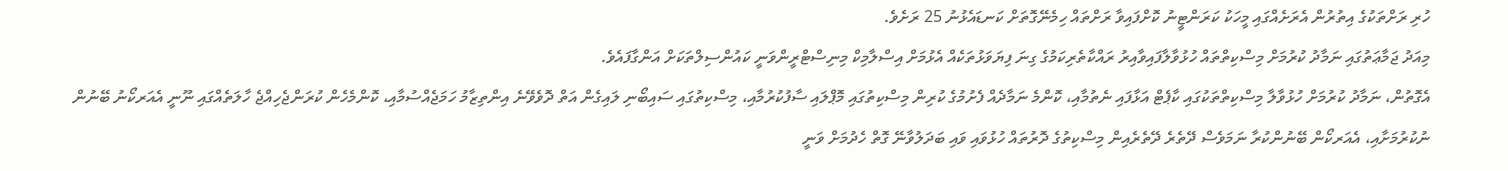ހުރި ރަށްތަކުގެ އިތުރުން އެރަށެއްގައި މީހަކު ކަރަންޓީނު ކޮށްފައިވާ ރަށްތައް ހިމެނޭގޮތަށް ކަނޑައެޅުނު 25 ރަށެވެ.
މިއަދު ޖަމާޢަތުގައި ނަމާދު ކުރުމަށް މިސްކިތްތައް ހުޅުވާލާފައިވާއިރު ރައްކާތެރިކަމުގެ ގިނަ ފިޔަވަޅުތަކެއް އެޅުމަށް އިސްލާމިކް މިނިސްޓްރީންވަނީ ކައުންސިލްތަކަށް އަންގާފައެވެ.
އެގޮތުން، ނަމާދު ކުރުމަށް ހުޅުވާލާ މިސްކިތްތަކުގައި ކާޕެޓް އަޅާފައި ނެތުމާއި، ކޮންމެ ނަމާދެއް ފެށުމުގެ ކުރިން މިސްކިތުގައި މޮޕްލައި ސާފުކުރުމާއި، މިސްކިތުގައި ސައިބޯނި ލައިގެން އަތް ދޮވެވޭނެ އިންތިޒާމު ހަމަޖެއްސުމާއި، ކޮންމެހެން ކުރަންޖެހިއްޖެ ހާލަތެއްގައި ނޫނީ އެއަރކޯނު ބޭނުން ނުކުރުމަށާއި، އެއަރކޯން ބޭނުންކުރާ ނަމަވެސް ދޭތެރެ ދޭތެރެއިން މިސްކިތުގެ ދޮރުތައް ހުޅުވައި ވައި ބަދަލުވާނޭ ގޮތް ހެދުމަށް ވަނީ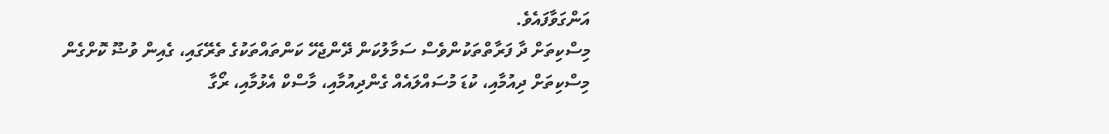އަންގަވާފައެވެ.
މިސްކިތަށް ދާ ފަރާތްތަކުންވެސް ސަމާލުކަން ދޭންޖެހޭ ކަންތައްތަކުގެ ތެރޭގައި، ގެއިން ވުޟޫ ކޮށްގެން މިސްކިތަށް ދިއުމާއި، ކުޑަ މުސައްލައެއް ގެންދިއުމާއި، މާސްކް އެޅުމާއި، ރޯގާ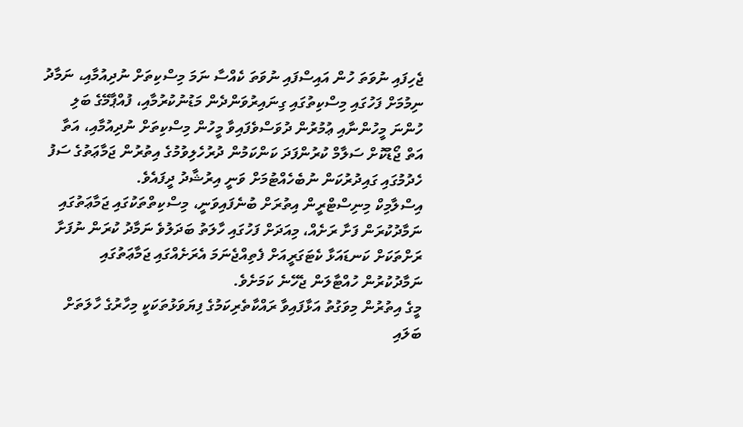ޖެހިފައި ނުވަތަ ހުން އައިސްފައި ނުވަތަ ކެއްސާ ނަމަ މިސްކިތަށް ނުދިއުމާއި، ނަމާދު ނިމުމަށް ފަހުގައި މިސްކިތުގައި ގިނައިރުވަންދެން މަޑުނުކުރުމާއި، ފުއްޕާމޭގެ ބަލި ހުންނަ މީހުންނާއި ޢުމުރުން ދުވަސްވެފައިވާ މީހުން މިސްކިތަށް ނުދިއުމާއި، އަތާ އަތް ޖޯޑުކޮށް ސަލާމް ކުރުންފަދަ ކަންކަމުން ދުރުހެލިވުމުގެ އިތުރުން ޖަމާޢަތުގެ ސަފު ހެދުމުގައި ގައިދުރުކަން ނުބެހެއްޓުމަށް ވަނީ އިރުޝާދު ދީފައެވެ.
އިސްލާމިކް މިނިސްޓްރީން އިތުރަށް ބުނެފައިވަނީ، މިސްކިތްތަކުގައި ޖަމާޢަތުގައި ނަމާދުކުރަން ފަށާ ރަށެއް، މިއަދަށް ފަހުގައި ހާލަތު ބަދަލުވެ ނަމާދު ކުރަން ނުފަށާ ރަށްތަކަށް ކަނޑައަޅާ ކެޓަގަރީއަށް ފެތިއްޖެނަމަ އެރަށެއްގައި ޖަމާޢަތުގައި ނަމާދުކުރުން ހުއްޓާލަން ޖެހޭނެ ކަމަށެވެ.
މީގެ އިތުރުން މިވަގުތު އަޅާފައިވާ ރައްކާތެރިކަމުގެ ފިޔަވަޅުތަކަކީ މިހާރުގެ ހާލަތަށް ބަލައި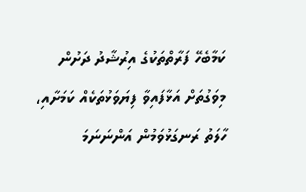ކަމާބެހޭ ފަރާތްތަކުގެ އިރުޝާދު ދަށުން މިވަގުތަށް އަޅާފައިވާ ފިޔަވަޅުތަކެއް ކަމަށާއި، ހާލަތު ރަނގަޅުވަމުން އަންނަނަމަ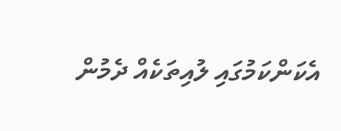އެކަންކަމުގައި ލުއިތަކެއް ދެމުން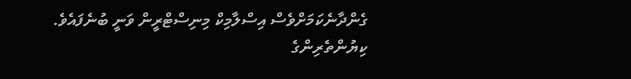ގެންދާނެކަމަށްވެސް އިސްލާމިކް މިނިސްޓްރީން ވަނީ ބުނެފައެވެ.
ކިޔުންތެރިންގެ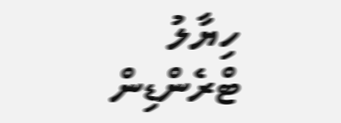ހިޔާލު
ޓްރެންޑިން